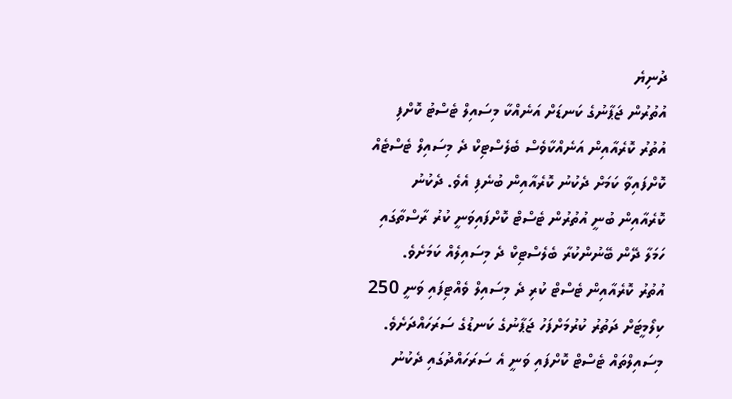ދުނިޔެ
އުތުރުން ޖަޕާނުގެ ކަނޑަށް އަނެއްކާ މިސައިލް ޓެސްޓު ކޮށްފި
އުތުރު ކޮރެއާއިން އަނެއްކާވެސް ބެލެސްޓިކް ދެ މިސައިލް ޓެސްޓެއް ކޮށްފައިވާ ކަމަށް ދެކުނު ކޮރެއާއިން ބުނެފި އެވެ. ދެކުނު ކޮރެއާއިން ބުނީ އުތުރުން ޓެސްޓް ކޮށްފައިވަނީ ކުރު ރާސްތާގައި ހަމަލާ ދޭން ބޭނުންކުރާ ބެލެސްޓިކް ދެ މިސައިލެއް ކަމަށެވެ.
އުތުރު ކޮރެއާއިން ޓެސްޓް ކުރި ދެ މިސައިލް ވެއްޓިފައި ވަނީ 250 ކިލޯމީޓަށް ދަތުރު ކުރުމަށްފަހު ޖަޕާނުގެ ކަނޑުގެ ސަރަހައްދަށެވެ. މިސައިލްތައް ޓެސްޓް ކޮށްފައި ވަނީ އެ ސަރަހައްދުގައި ދެކުނު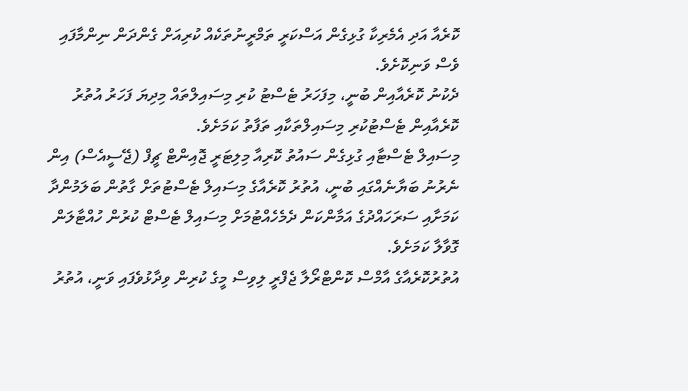ކޮރެއާ އަދި އެމެރިކާ ގުޅިގެން އަސްކަރީ ތަމްރީނުތަކެއް ކުރިއަށް ގެންދަން ނިންމާފައި ވެސް ވަނިކޮށެވެ.
ދެކުނު ކޮރެއާއިން ބުނީ، މިފަހަރު ޓެސްޓު ކުރި މިސައިލްތައް މިދިޔަ ފަހަރު އުތުރު ކޮރެއާއިން ޓެސްޓުކުރި މިސައިލްތަކާއި ތަފާތު ކަމަށެވެ.
މިސައިލް ޓެސްޓާއި ގުޅިގެން ސައުތު ކޮރިއާ މިލިޓަރީ ޖޮއިންޓް ޗީފް (ޖޭސީއެސް) އިން ނެރުނު ބަޔާނެއްގައި ބުނީ، އުތުރު ކޮރެއާގެ މިސައިލް ޓެސްޓުތަށް ގާތުން ބަލަމުންދާ ކަމަށާއި ސަރަހައްދުގެ އަމާންކަން ދެމެހެއްޓުމަށް މިސައިލް ޓެސްޓް ކުރުން ހުއްޓާލަން ގޮވާލާ ކަމަށެވެ.
އުތުރުކޮރެއާގެ އާމްސް ކޮންޓްރޯލާ ޖެފްރީ ލިވިސް މީގެ ކުރިން ވިދާޅުވެފައި ވަނީ، އުތުރު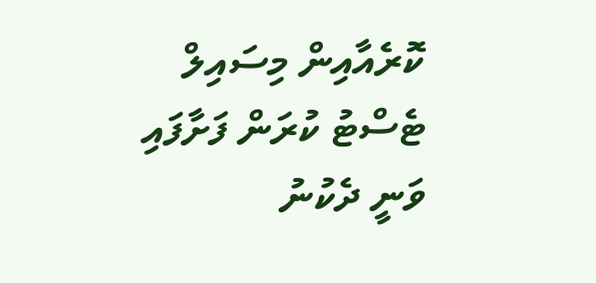ކޮރެއާއިން މިސައިލް ޓެސްޓު ކުރަން ފަށާފައި ވަނީ ދެކުނު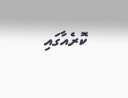ކޮރެއާގައި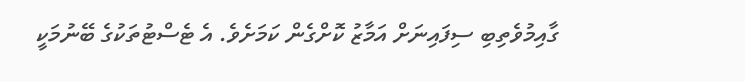ގާއިމުވެތިބި ސިފައިނަށް އަމާޒު ކޮށްގެން ކަމަށެވެ. އެ ޓެސްޓުތަކުގެ ބޭނުމަކީ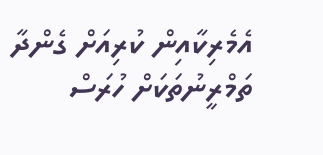އެމެރިކާއިން ކުރިއަށް ގެންދާ ތަމްރީނުތަކަށް ހުރަސް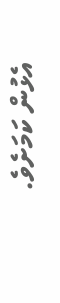އެޅުން ކަމަށެވެ.